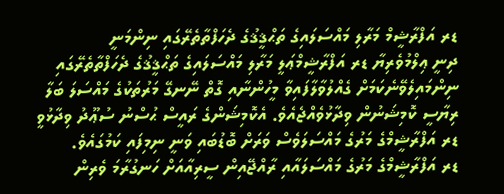ޑރ އަފްރާޝީމް މަރާލި މައްސަލައިގެ ތަޙްޤީޤުގެ ދެހަފްތާތެރޭގައި ނިންމަނީ
ދިނީ ޢިލްމުވެރިޔާ ޑރ އަފްރާޝީމްޢަލީ މަރާލި މައްސަލައިގެ ތަޙްޤީޤުގެ ދެހަފްތާތެރޭގައި ނިންމައިލެވޭނެކަމަށް ގެއްލުވާލާފައިވާ މީހުންނާއި ގޮތް ނޭނގޭ މަރުތަކުގެ މައްސަލަ ބަލާ ރިޔާސީ ކޮމިޝަނުން ވިދާޅުވެއްޖެއެވެ. އެކޮމިޝަންގެ ރައީސް ޙުސްނު ސުޢޫދު ވިދާޅުވީ ޑރ އަފްރާޝީމްގެ މަރުގެ މައްސަލަވެސް ވަރަށް ބޮޑުބައި ވަނީ ނިމިފައި ކަމުގައެވެ.
ޑރ އަފްރާޝީމްގެ މަރުގެ މައްސަލައާއި ރާއްޖޭއިން ސީރިއާއަށް ހަނގުރާމަ ވެރިން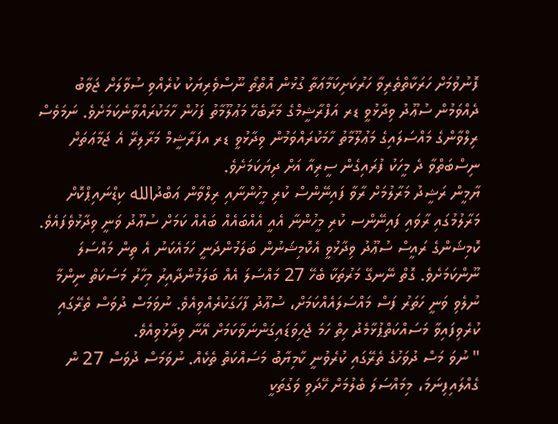ފޮނުވުމަށް ހަރަކާތްތެރިވާ ހަރުކަށިކަމާޢަތާ ގުޅުން އޮތްތޯ ނޫސްވެރިޔަކު ކުރެއްވި ސުވާލަށް ޖަވާބު ދެއްވަމުން ސުޢޫދު ވިދާޅުވީ ޑރ އަފްރާޝީމްގެ މަރާބެހޭ މަޢުލޫމާތު ފަހުން ހާމަކުރައްވާނެކަމަށެވެ. ނަމަވެސް ރިލްވާންގެ މައްސަލައިގެ މަޢުލޫމާތު ހާމަކުރައްވަމުން ވިދާޅުވީ ޑރ އފަރާޝީމް މަރާލިރޭ އެ ޖަމާޢަތަށް ނިސްބަތްވާ ދެ މީހަކު ފުރައިގެން ސީރިއާ އަށް ދިޔަކަމަށެވެ.
ޔާމީން ރަޝީދު މަރާލުމަށް ރާވާ ފައިނޭންސް ކުރި މީހުންނާއި ރިލްވާން ޢަބްދުالله ކިޑްނައިޕްކޮށް މަރާލުމުގައި ރާވައި ފައިނޭންސ ކުރި މީހުންނާ އެއީ އެއްބައެއް ބައެއް ކަމަށް ސުޢޫދު ވަނީ ވިދާޅުވެފައެވެ.
ކޮމިޝަންގެ ރައީސް ސުޢޫދު ވިދާޅުވީ އެކޮމިޝަނުން ބަލަމުންދަނީ ހަމައެކަނު އެ ތިން މައްސަލަ ނޫންކަމަށެވެ. ގޮތް ނޭނގޭ މަރުތަކާ ބެހޭ 27 މައްސަލަ އެއް ބަލަމުންދާއިރު މިހާރު މަސަކަތް ނިންމާ ނުލެވި ވަނީ ހަތަރު ފަސް މައްސަލައެއްކަމަށް، ސުޢޫދު ފާހަގަކުރެއްވިއެވެ. ނުވަމަސް ދުވަސް ތެރޭގައި ކުރެވިފައިވާ މަސައްކަތްޕުޅާމެދު ހިތް ހަމަ ޖެހިވަޑައިގަންނަވާކަމަށް އޭނާ ވިދާޅުވިއެވެ.
" ނުވަ މަސް ދުވަހުގެ ތެރޭގައި ކުރެވުނީ ކާމިޔާބު މަސައްކަތް ތެކެއް. ނުވަމަސް ދުވަސް 27 ން ގެއްލައިފިނަމަ، މިމައްސަލަ ބެލުމަށް ހޭދަވި ވަގުތަކީ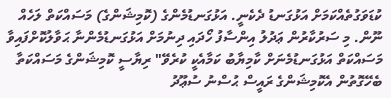ކުޑަވަގުތެއްކަމަށް އަޅުގަނޑު ދެކެނީ. އަޅުގަނޑުމެންގެ (ކޮމިޝަންގެ) މަސައްކަތް ލަހެއް ނޫން. މި ސަރުކާރުން ޢަދުލު އިންސާފު ހޯދައި ދިނުމަށް އަޅުގަނޑުމެންނާ ޙަވާލުކޮށްފައިވާ މަސައްކަތް އަޅުގަނޑުމެނަށް ކާމިޔާބު ކަމާއެކީ ކުރެވޭ" ރިޔާސީ ކޮމިޝަންގެ މަސައްކަތާ ބެހޭގޮތުން އެކޮމިޝަންގެ ރައީސް ޙުސްނު ސުޢޫދު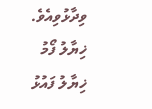ވިދާޅުވިއެވެ.
ޚިޔާލު ފޯމު
ޚިޔާލު ފައުޅު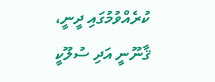ކުރެއްވުމުގައި ދީނީ، ޤާނޫނީ އަދި ސުލޫކީ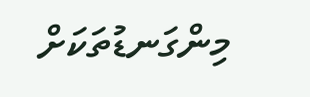މިންގަނޑުތަކަށް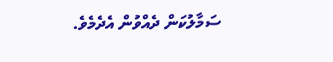ސަމާލުކަން ދެއްވުން އެދެމެވެ.